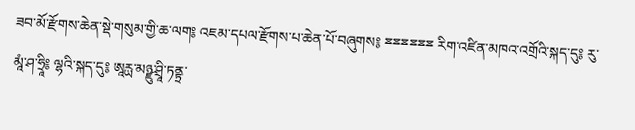ཟབ་མོ་རྫོགས་ཆེན་སྡེ་གསུམ་གྱི་ཆ་ལག༔ འཇམ་དཔལ་རྫོགས་པ་ཆེན་པོ་བཞུགས༔ ྈྈྈྈྈྈ རིག་འཛིན་མཁའ་འགྲོའི་སྐད་དུ༔ རུ་མཱཾ་ཤ་ཧྲཱི༔ ལྷའི་སྐད་དུ༔ ཨཱརྻ་མཉྫུ་ཤྲཱི་ཏནྟྲ་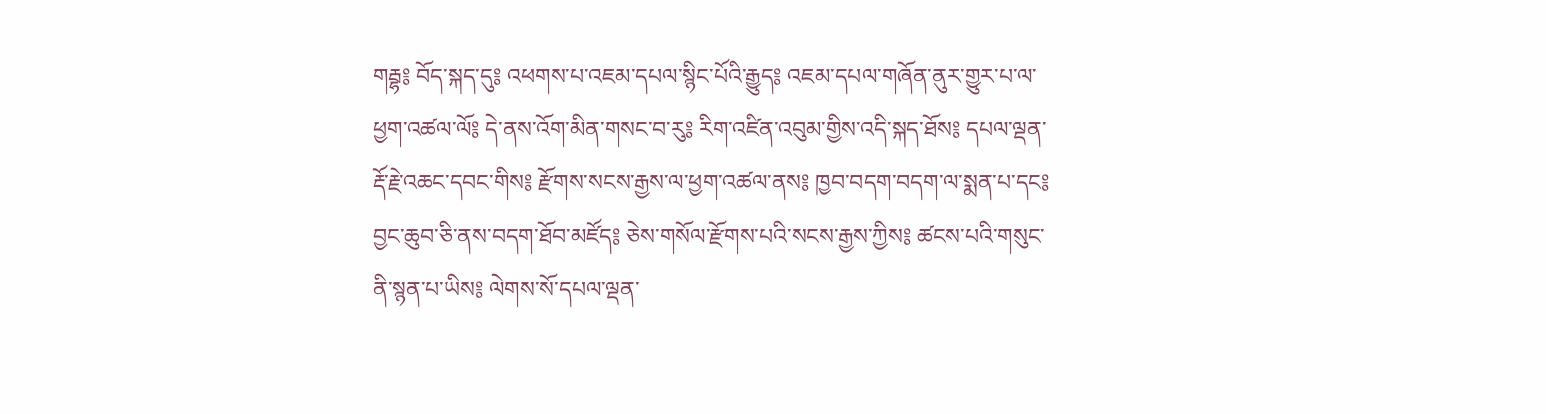གརྦྷ༔ བོད་སྐད་དུ༔ འཕགས་པ་འཇམ་དཔལ་སྙིང་པོའི་རྒྱུད༔ འཇམ་དཔལ་གཞོན་ནུར་གྱུར་པ་ལ་ཕྱག་འཚལ་ལོ༔ དེ་ནས་འོག་མིན་གསང་བ་རུ༔ རིག་འཛིན་འབུམ་གྱིས་འདི་སྐད་ཐོས༔ དཔལ་ལྡན་རྡོ་རྗེ་འཆང་དབང་གིས༔ རྫོགས་སངས་རྒྱས་ལ་ཕྱག་འཚལ་ནས༔ ཁྱབ་བདག་བདག་ལ་སྨན་པ་དང༔ བྱང་ཆུབ་ཅི་ནས་བདག་ཐོབ་མཛོད༔ ཅེས་གསོལ་རྫོགས་པའི་སངས་རྒྱས་ཀྱིས༔ ཚངས་པའི་གསུང་ནི་སྙན་པ་ཡིས༔ ལེགས་སོ་དཔལ་ལྡན་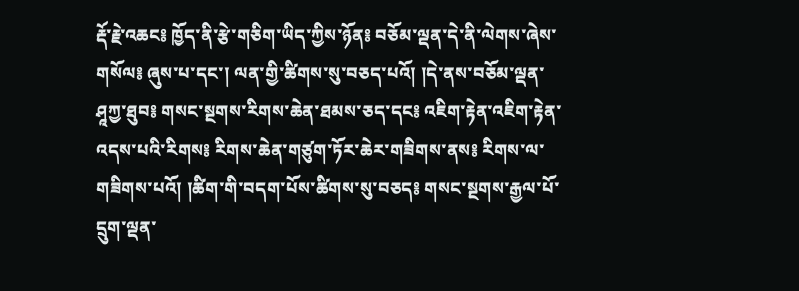རྡོ་རྗེ་འཆང༔ ཁྱོད་ནི་རྩེ་གཅིག་ཡིད་ཀྱིས་ཉོན༔ བཅོམ་ལྡན་དེ་ནི་ལེགས་ཞེས་གསོལ༔ ཞུས་པ་དང་། ལན་གྱི་ཚིགས་སུ་བཅད་པའོ། །དེ་ནས་བཅོམ་ལྡན་ཤཱཀྱ་ཐུབ༔ གསང་སྔགས་རིགས་ཆེན་ཐམས་ཅད་དང༔ འཇིག་རྟེན་འཇིག་རྟེན་འདས་པའི་རིགས༔ རིགས་ཆེན་གཙུག་ཏོར་ཆེར་གཟིགས་ནས༔ རིགས་ལ་གཟིགས་པའོ། །ཚིག་གི་བདག་པོས་ཚིགས་སུ་བཅད༔ གསང་སྔགས་རྒྱལ་པོ་དྲུག་ལྡན་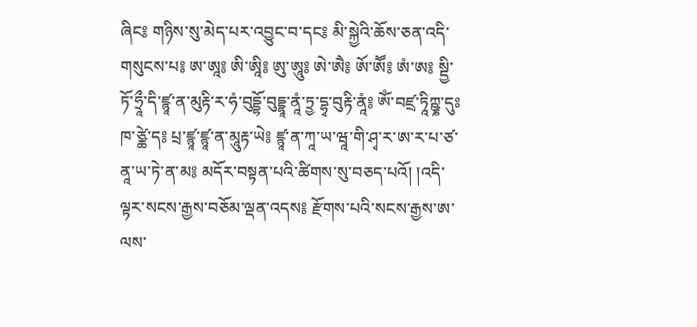ཞིང༔ གཉིས་སུ་མེད་པར་འབྱུང་བ་དང༔ མི་སྐྱེའི་ཆོས་ཅན་འདི་གསུངས་པ༔ ཨ་ཨཱ༔ ཨི་ཨཱི༔ ཨུ་ཨཱུ༔ ཨེ་ཨཻ༔ ཨོ་ཨཽ༔ ཨཾ་ཨ༔ སྡྱི་ཏོ་ཧྲཱྀ་དི་ཛྙཱ་ན་མུརྟི་ར་ཧཾ་བུདྡྷོ་བུདྡྷཱ་ནཱཾ་ཏྲྱ་དྷྭ་བུརྟི་ནཱཾ༔ ཨོཾ་བཛྲ་ཏཱིཀྵྞ་དུཿཁ་ཙྪེ་ད༔ པྲ་ཛྙཱ་ཛྙཱ་ན་མཱུརྟ་ཡེ༔ ཛྙཱ་ན་ཀཱ་ཡ་ཝཱ་གི་ཤྭ་ར་ཨ་ར་པ་ཙ་ནཱ་ཡ་ཏེ་ན་མ༔ མདོར་བསྟན་པའི་ཚིགས་སུ་བཅད་པའོ། །འདི་ལྟར་སངས་རྒྱས་བཅོམ་ལྡན་འདས༔ རྫོགས་པའི་སངས་རྒྱས་ཨ་ལས་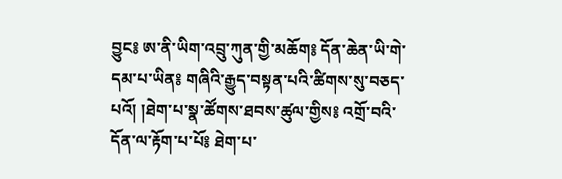བྱུང༔ ཨ་ནི་ཡིག་འབྲུ་ཀུན་གྱི་མཆོག༔ དོན་ཆེན་ཡི་གེ་དམ་པ་ཡིན༔ གཞིའི་རྒྱུད་བསྟན་པའི་ཚིགས་སུ་བཅད་པའོ། །ཐེག་པ་སྣ་ཚོགས་ཐབས་ཚུལ་གྱིས༔ འགྲོ་བའི་དོན་ལ་རྟོག་པ་པོ༔ ཐེག་པ་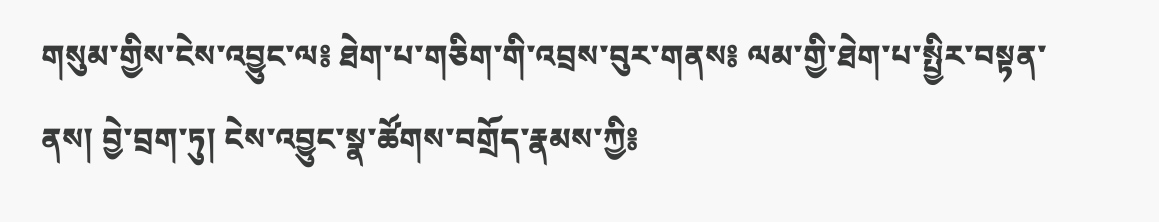གསུམ་གྱིས་ངེས་འབྱུང་ལ༔ ཐེག་པ་གཅིག་གི་འབྲས་བུར་གནས༔ ལམ་གྱི་ཐེག་པ་སྤྱིར་བསྟན་ནས། བྱེ་བྲག་ཏུ། ངེས་འབྱུང་སྣ་ཚོགས་བགྲོད་རྣམས་ཀྱི༔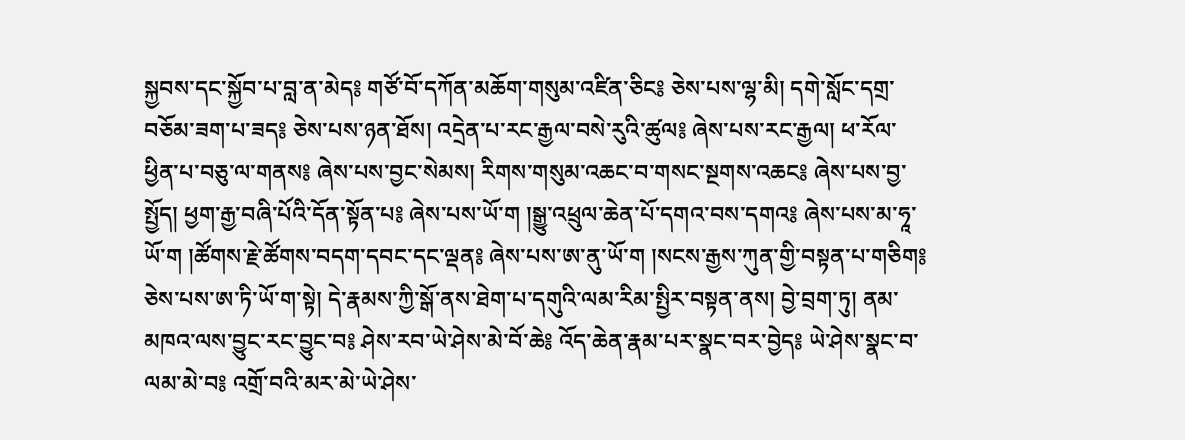སྐྱབས་དང་སྐྱོབ་པ་བླ་ན་མེད༔ གཙོ་བོ་དཀོན་མཆོག་གསུམ་འཛིན་ཅིང༔ ཅེས་པས་ལྷ་མི། དགེ་སློང་དགྲ་བཅོམ་ཟག་པ་ཟད༔ ཅེས་པས་ཉན་ཐོས། འདྲེན་པ་རང་རྒྱལ་བསེ་རུའི་ཚུལ༔ ཞེས་པས་རང་རྒྱལ། ཕ་རོལ་ཕྱིན་པ་བཅུ་ལ་གནས༔ ཞེས་པས་བྱང་སེམས། རིགས་གསུམ་འཆང་བ་གསང་སྔགས་འཆང༔ ཞེས་པས་བྱ་སྤྱོད། ཕྱག་རྒྱ་བཞི་པོའི་དོན་སྟོན་པ༔ ཞེས་པས་ཡོ་ག །སྒྱུ་འཕྲུལ་ཆེན་པོ་དགའ་བས་དགའ༔ ཞེས་པས་མ་ཧཱ་ཡོ་ག །ཚོགས་རྗེ་ཚོགས་བདག་དབང་དང་ལྡན༔ ཞེས་པས་ཨ་ནུ་ཡོ་ག །སངས་རྒྱས་ཀུན་གྱི་བསྟན་པ་གཅིག༔ ཅེས་པས་ཨ་ཏི་ཡོ་ག་སྟེ། དེ་རྣམས་ཀྱི་སྒོ་ནས་ཐེག་པ་དགུའི་ལམ་རིམ་སྤྱིར་བསྟན་ནས། བྱེ་བྲག་ཏུ། ནམ་མཁའ་ལས་བྱུང་རང་བྱུང་བ༔ ཤེས་རབ་ཡེ་ཤེས་མེ་བོ་ཆེ༔ འོད་ཆེན་རྣམ་པར་སྣང་བར་བྱེད༔ ཡེ་ཤེས་སྣང་བ་ལམ་མེ་བ༔ འགྲོ་བའི་མར་མེ་ཡེ་ཤེས་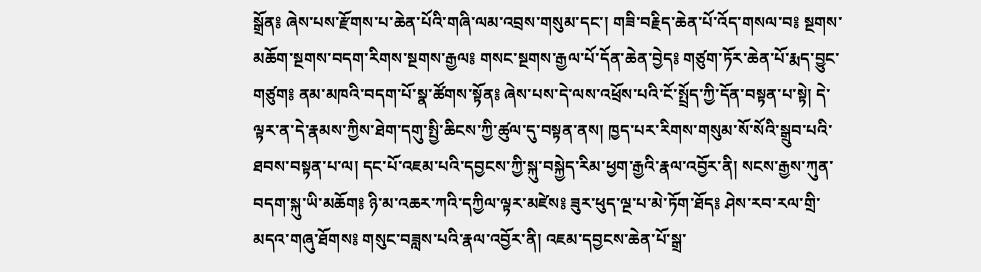སྒྲོན༔ ཞེས་པས་རྫོགས་པ་ཆེན་པོའི་གཞི་ལམ་འབྲས་གསུམ་དང་། གཟི་བརྗིད་ཆེན་པོ་འོད་གསལ་བ༔ སྔགས་མཆོག་སྔགས་བདག་རིགས་སྔགས་རྒྱལ༔ གསང་སྔགས་རྒྱལ་པོ་དོན་ཆེན་བྱེད༔ གཙུག་ཏོར་ཆེན་པོ་རྨད་བྱུང་གཙུག༔ ནམ་མཁའི་བདག་པོ་སྣ་ཚོགས་སྟོན༔ ཞེས་པས་དེ་ལས་འཕྲོས་པའི་ངོ་སྤྲོད་ཀྱི་དོན་བསྟན་པ་སྟེ། དེ་ལྟར་ན་དེ་རྣམས་ཀྱིས་ཐེག་དགུ་སྤྱི་ཆིངས་ཀྱི་ཚུལ་དུ་བསྟན་ནས། ཁྱད་པར་རིགས་གསུམ་སོ་སོའི་སྒྲུབ་པའི་ཐབས་བསྟན་པ་ལ། དང་པོ་འཇམ་པའི་དབྱངས་ཀྱི་སྐུ་བསྐྱེད་རིམ་ཕྱག་རྒྱའི་རྣལ་འབྱོར་ནི། སངས་རྒྱས་ཀུན་བདག་སྐུ་ཡི་མཆོག༔ ཉི་མ་འཆར་ཀའི་དཀྱིལ་ལྟར་མཛེས༔ ཟུར་ཕུད་ལྔ་པ་མེ་ཏོག་ཐོད༔ ཤེས་རབ་རལ་གྲི་མདའ་གཞུ་ཐོགས༔ གསུང་བཟླས་པའི་རྣལ་འབྱོར་ནི། འཇམ་དབྱངས་ཆེན་པོ་སྒྲ་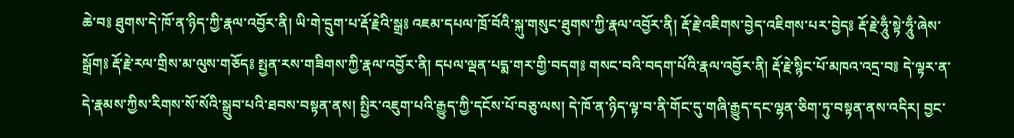ཆེ་བ༔ ཐུགས་དེ་ཁོ་ན་ཉིད་ཀྱི་རྣལ་འབྱོར་ནི། ཡི་གེ་དྲུག་པ་རྡོ་རྗེའི་སྒྲ༔ འཇམ་དཔལ་ཁྲོ་བོའི་སྐུ་གསུང་ཐུགས་ཀྱི་རྣལ་འབྱོར་ནི། རྡོ་རྗེ་འཇིགས་བྱེད་འཇིགས་པར་བྱེད༔ རྡོ་རྗེ་ཧཱུྃ་སྟེ་ཧཱུྃ་ཞེས་སྒྲོག༔ རྡོ་རྗེ་རལ་གྲིས་མ་ལུས་གཅོད༔ སྤྱན་རས་གཟིགས་ཀྱི་རྣལ་འབྱོར་ནི། དཔལ་ལྡན་པདྨ་གར་གྱི་བདག༔ གསང་བའི་བདག་པོའི་རྣལ་འབྱོར་ནི། རྡོ་རྗེ་སྙིང་པོ་མཁའ་འདྲ་བ༔ དེ་ལྟར་ན་དེ་རྣམས་ཀྱིས་རིགས་སོ་སོའི་སྒྲུབ་པའི་ཐབས་བསྟན་ནས། སྤྱིར་འཇུག་པའི་རྒྱུད་ཀྱི་དངོས་པོ་བཅུ་ལས། དེ་ཁོ་ན་ཉིད་ལྟ་བ་ནི་གོང་དུ་གཞི་རྒྱུད་དང་ལྷན་ཅིག་ཏུ་བསྟན་ནས་འདིར། བྱང་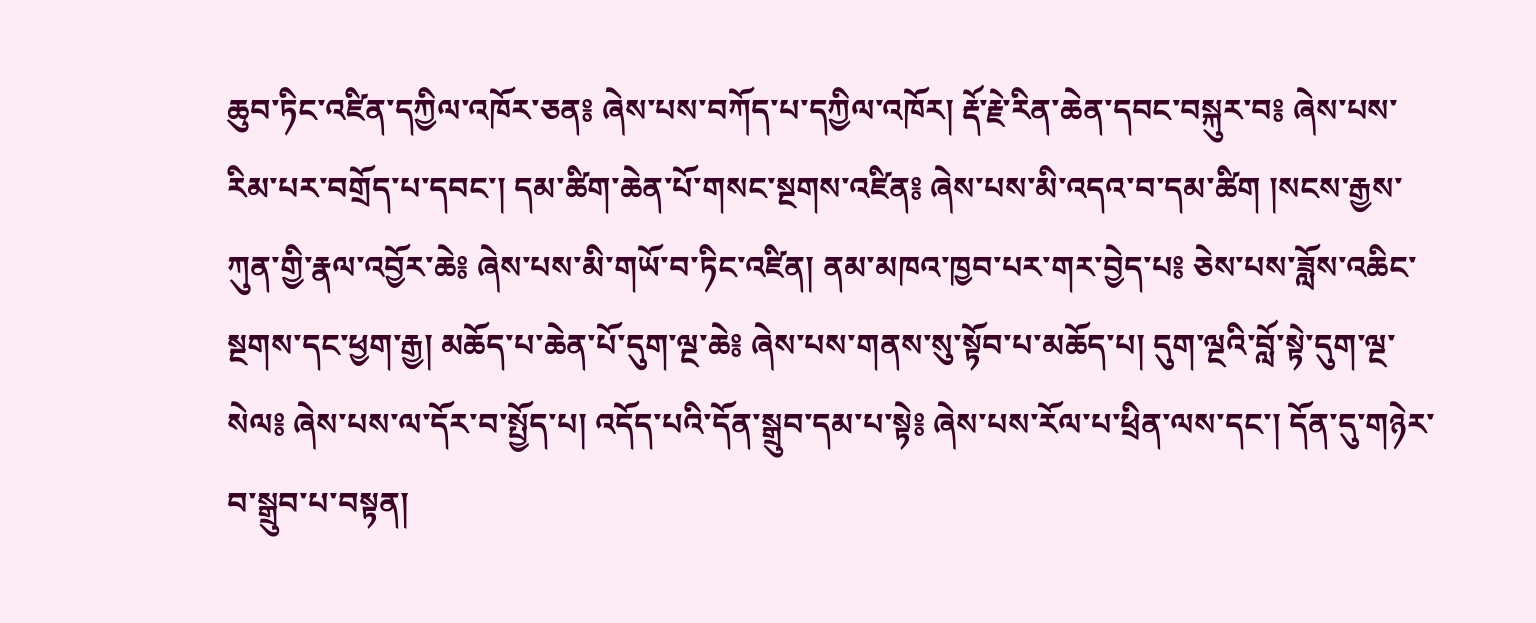ཆུབ་ཏིང་འཛིན་དཀྱིལ་འཁོར་ཅན༔ ཞེས་པས་བཀོད་པ་དཀྱིལ་འཁོར། རྡོ་རྗེ་རིན་ཆེན་དབང་བསྐུར་བ༔ ཞེས་པས་རིམ་པར་བགྲོད་པ་དབང་། དམ་ཚིག་ཆེན་པོ་གསང་སྔགས་འཛིན༔ ཞེས་པས་མི་འདའ་བ་དམ་ཚིག །སངས་རྒྱས་ཀུན་གྱི་རྣལ་འབྱོར་ཆེ༔ ཞེས་པས་མི་གཡོ་བ་ཏིང་འཛིན། ནམ་མཁའ་ཁྱབ་པར་གར་བྱེད་པ༔ ཅེས་པས་ཟློས་འཆིང་སྔགས་དང་ཕྱག་རྒྱ། མཆོད་པ་ཆེན་པོ་དུག་ལྔ་ཆེ༔ ཞེས་པས་གནས་སུ་སྟོབ་པ་མཆོད་པ། དུག་ལྔའི་བློ་སྟེ་དུག་ལྔ་སེལ༔ ཞེས་པས་ལ་དོར་བ་སྤྱོད་པ། འདོད་པའི་དོན་སྒྲུབ་དམ་པ་སྟེ༔ ཞེས་པས་རོལ་པ་ཕྲིན་ལས་དང་། དོན་དུ་གཉེར་བ་སྒྲུབ་པ་བསྟན།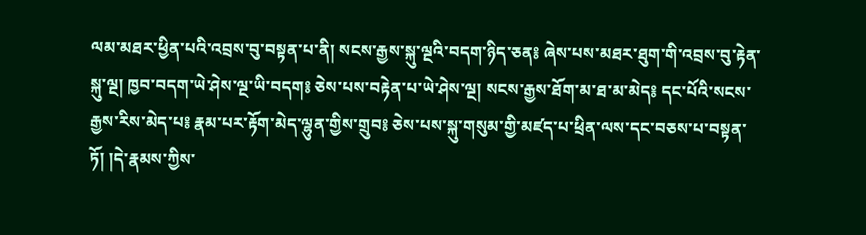ལམ་མཐར་ཕྱིན་པའི་འབྲས་བུ་བསྟན་པ་ནི། སངས་རྒྱས་སྐུ་ལྔའི་བདག་ཉིད་ཅན༔ ཞེས་པས་མཐར་ཐུག་གི་འབྲས་བུ་རྟེན་སྐུ་ལྔ། ཁྱབ་བདག་ཡེ་ཤེས་ལྔ་ཡི་བདག༔ ཅེས་པས་བརྟེན་པ་ཡེ་ཤེས་ལྔ། སངས་རྒྱས་ཐོག་མ་ཐ་མ་མེད༔ དང་པོའི་སངས་རྒྱས་རིས་མེད་པ༔ རྣམ་པར་རྟོག་མེད་ལྷུན་གྱིས་གྲུབ༔ ཅེས་པས་སྐུ་གསུམ་གྱི་མཛད་པ་ཕྲིན་ལས་དང་བཅས་པ་བསྟན་ཏོ། །དེ་རྣམས་ཀྱིས་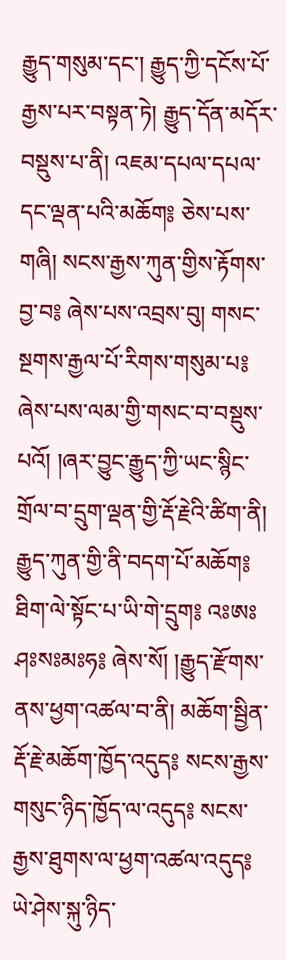རྒྱུད་གསུམ་དང་། རྒྱུད་ཀྱི་དངོས་པོ་རྒྱས་པར་བསྟན་ཏེ། རྒྱུད་དོན་མདོར་བསྡུས་པ་ནི། འཇམ་དཔལ་དཔལ་དང་ལྡན་པའི་མཆོག༔ ཅེས་པས་གཞི། སངས་རྒྱས་ཀུན་གྱིས་རྟོགས་བྱ་བ༔ ཞེས་པས་འབྲས་བུ། གསང་སྔགས་རྒྱལ་པོ་རིགས་གསུམ་པ༔ ཞེས་པས་ལམ་གྱི་གསང་བ་བསྡུས་པའོ། །ཞར་བྱུང་རྒྱུད་ཀྱི་ཡང་སྙིང་གྲོལ་བ་དྲུག་ལྡན་གྱི་རྡོ་རྗེའི་ཚིག་ནི། རྒྱུད་ཀུན་གྱི་ནི་བདག་པོ་མཆོག༔ ཐིག་ལེ་སྟོང་པ་ཡི་གེ་དྲུག༔ འཿཨཿཤཿསཿམཿཧ༔ ཞེས་སོ། །རྒྱུད་རྫོགས་ནས་ཕྱག་འཚལ་བ་ནི། མཆོག་སྦྱིན་རྡོ་རྗེ་མཆོག་ཁྱོད་འདུད༔ སངས་རྒྱས་གསུང་ཉིད་ཁྱོད་ལ་འདུད༔ སངས་རྒྱས་ཐུགས་ལ་ཕྱག་འཚལ་འདུད༔ ཡེ་ཤེས་སྐུ་ཉིད་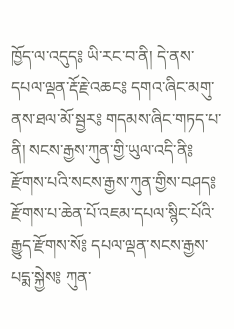ཁྱོད་ལ་འདུད༔ ཡི་རང་བ་ནི། དེ་ནས་དཔལ་ལྡན་རྡོ་རྗེ་འཆང༔ དགའ་ཞིང་མགུ་ནས་ཐལ་མོ་སྦྱར༔ གདམས་ཞིང་གཏད་པ་ནི། སངས་རྒྱས་ཀུན་གྱི་ཡུལ་འདི་ནི༔ རྫོགས་པའི་སངས་རྒྱས་ཀུན་གྱིས་བཤད༔ རྫོགས་པ་ཆེན་པོ་འཇམ་དཔལ་སྙིང་པོའི་རྒྱུད་རྫོགས་སོ༔ དཔལ་ལྡན་སངས་རྒྱས་པདྨ་སྐྱེས༔ ཀུན་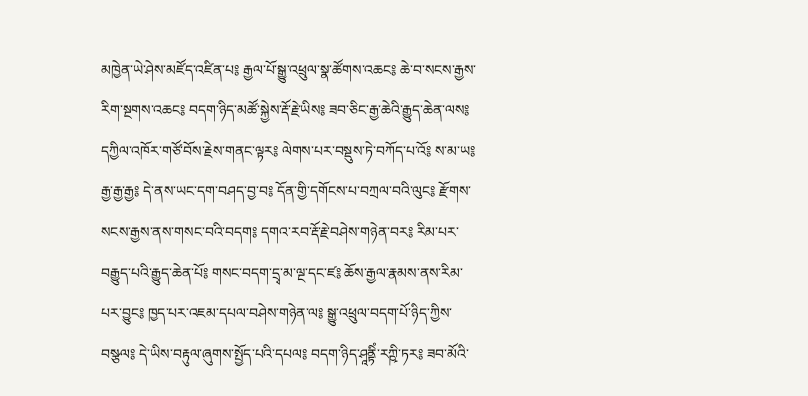མཁྱེན་ཡེ་ཤེས་མཛོད་འཛིན་པ༔ རྒྱལ་པོ་སྒྱུ་འཕྲུལ་སྣ་ཚོགས་འཆང༔ ཆེ་བ་སངས་རྒྱས་རིག་སྔགས་འཆང༔ བདག་ཉིད་མཚོ་སྐྱེས་རྡོ་རྗེ་ཡིས༔ ཟབ་ཅིང་རྒྱ་ཆེའི་རྒྱུད་ཆེན་ལས༔ དཀྱིལ་འཁོར་གཙོ་བོས་རྗེས་གནང་ལྟར༔ ལེགས་པར་བསྡུས་ཏེ་བཀོད་པ་འོ༔ ས་མ་ཡ༔ རྒྱ་རྒྱ་རྒྱ༔ དེ་ནས་ཡང་དག་བཤད་བྱ་བ༔ དོན་གྱི་དགོངས་པ་བཀྲལ་བའི་ལུང༔ རྫོགས་སངས་རྒྱས་ནས་གསང་བའི་བདག༔ དགའ་རབ་རྡོ་རྗེ་བཤེས་གཉེན་བར༔ རིམ་པར་བརྒྱུད་པའི་རྒྱུད་ཆེན་པོ༔ གསང་བདག་དྲྭ་མ་ལྔ་དང་ཛ༔ ཆོས་རྒྱལ་རྣམས་ནས་རིམ་པར་བྱུང༔ ཁྱད་པར་འཇམ་དཔལ་བཤེས་གཉེན་ལ༔ སྒྱུ་འཕྲུལ་བདག་པོ་ཉིད་ཀྱིས་བསྩལ༔ དེ་ཡིས་བརྟུལ་ཞུགས་སྤྱོད་པའི་དཔལ༔ བདག་ཉིད་ཤཱནྟིཾ་རཀྵི་ཏར༔ ཟབ་མོའི་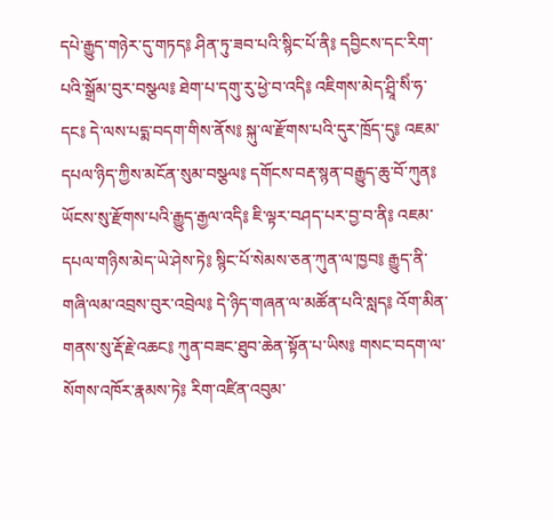དཔེ་རྒྱུད་གཉེར་དུ་གཏད༔ ཤིན་ཏུ་ཟབ་པའི་སྙིང་པོ་ནི༔ དབྱིངས་དང་རིག་པའི་སྒྲོམ་བུར་བསྩལ༔ ཐེག་པ་དགུ་རུ་ཕྱེ་བ་འདི༔ འཇིགས་མེད་ཤྲཱི་སིཾ་ཧ་དང༔ དེ་ལས་པདྨ་བདག་གིས་ནོས༔ སྐུ་ལ་རྫོགས་པའི་དུར་ཁྲོད་དུ༔ འཇམ་དཔལ་ཉིད་ཀྱིས་མངོན་སུམ་བསྩལ༔ དགོངས་བརྡ་སྙན་བརྒྱུད་ཆུ་བོ་ཀུན༔ ཡོངས་སུ་རྫོགས་པའི་རྒྱུད་རྒྱལ་འདི༔ ཇི་ལྟར་བཤད་པར་བྱ་བ་ནི༔ འཇམ་དཔལ་གཉིས་མེད་ཡེ་ཤེས་ཏེ༔ སྙིང་པོ་སེམས་ཅན་ཀུན་ལ་ཁྱབ༔ རྒྱུད་ནི་གཞི་ལམ་འབྲས་བུར་འབྲེལ༔ དེ་ཉིད་གཞན་ལ་མཚོན་པའི་སླད༔ འོག་མིན་གནས་སུ་རྡོ་རྗེ་འཆང༔ ཀུན་བཟང་ཐུབ་ཆེན་སྟོན་པ་ཡིས༔ གསང་བདག་ལ་སོགས་འཁོར་རྣམས་ཏེ༔ རིག་འཛིན་འབུམ་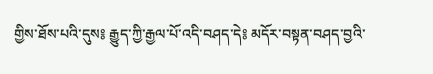གྱིས་ཐོས་པའི་དུས༔ རྒྱུད་ཀྱི་རྒྱལ་པོ་འདི་བཤད་དེ༔ མདོར་བསྟན་བཤད་བྱའི་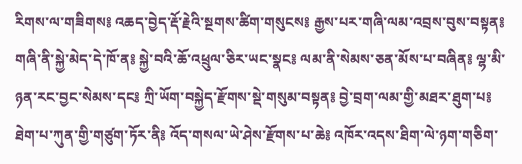རིགས་ལ་གཟིགས༔ འཆད་བྱེད་རྡོ་རྗེའི་སྔགས་ཚིག་གསུངས༔ རྒྱས་པར་གཞི་ལམ་འབྲས་བུས་བསྟན༔ གཞི་ནི་སྐྱེ་མེད་དེ་ཁོ་ན༔ སྐྱེ་བའི་ཆོ་འཕྲུལ་ཅིར་ཡང་སྣང༔ ལམ་ནི་སེམས་ཅན་མོས་པ་བཞིན༔ ལྷ་མི་ཉན་རང་བྱང་སེམས་དང༔ ཀྲི་ཡོག་བསྐྱེད་རྫོགས་སྡེ་གསུམ་བསྟན༔ བྱེ་བྲག་ལམ་གྱི་མཐར་ཐུག་པ༔ ཐེག་པ་ཀུན་གྱི་གཙུག་ཏོར་ནི༔ འོད་གསལ་ཡེ་ཤེས་རྫོགས་པ་ཆེ༔ འཁོར་འདས་ཐིག་ལེ་ཉག་གཅིག་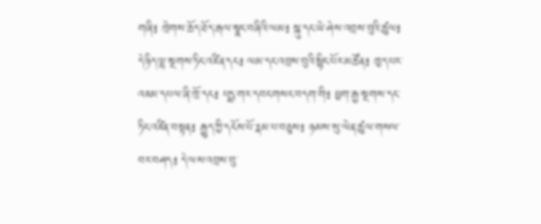གཞི༔ ཁྲེགས་ཆོད་ཐོད་རྒལ་སྣང་བཞིའི་ལམ༔ སྐུ་དང་ཡེ་ཤེས་འབྲས་བུའི་ཚུལ༔ དེ་ཉིད་ལྷ་སྔགས་ཏིང་འཛིན་དང༔ ལམ་དང་འབྲས་བུའི་སྙིང་པོར་མཚོན༔ ཁྱད་པར་འཇམ་དཔལ་ཞི་ཁྲོ་དང༔ པདྨ་གར་དབང་གསང་བདག་གི༔ ཕྱག་རྒྱ་སྔགས་དང་ཏིང་འཛིན་བསྟན༔ རྒྱུད་ཀྱི་དངོས་པོ་རྣམ་པ་བཅུས༔ ཉམས་སུ་ལེན་ཚུལ་གསལ་བར་བཤད༔ དེ་ལས་འབྲས་བུ་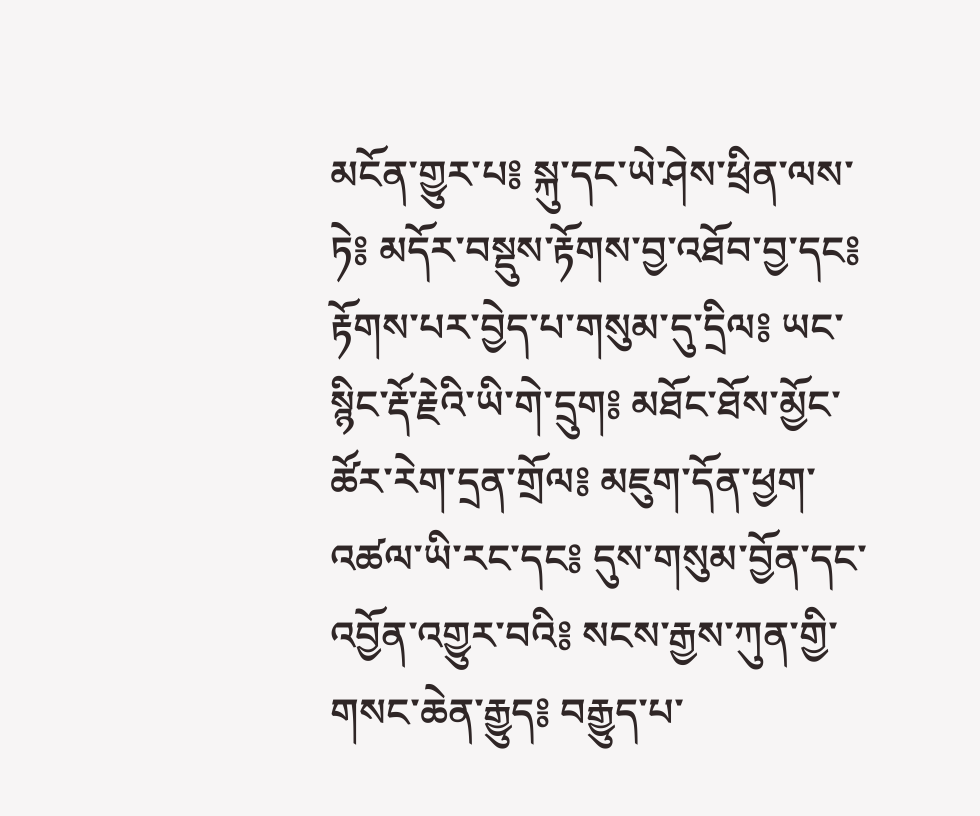མངོན་གྱུར་པ༔ སྐུ་དང་ཡེ་ཤེས་ཕྲིན་ལས་ཏེ༔ མདོར་བསྡུས་རྟོགས་བྱ་འཐོབ་བྱ་དང༔ རྟོགས་པར་བྱེད་པ་གསུམ་དུ་དྲིལ༔ ཡང་སྙིང་རྡོ་རྗེའི་ཡི་གེ་དྲུག༔ མཐོང་ཐོས་མྱོང་ཚོར་རེག་དྲན་གྲོལ༔ མཇུག་དོན་ཕྱག་འཚལ་ཡི་རང་དང༔ དུས་གསུམ་བྱོན་དང་འབྱོན་འགྱུར་བའི༔ སངས་རྒྱས་ཀུན་གྱི་གསང་ཆེན་རྒྱུད༔ བརྒྱུད་པ་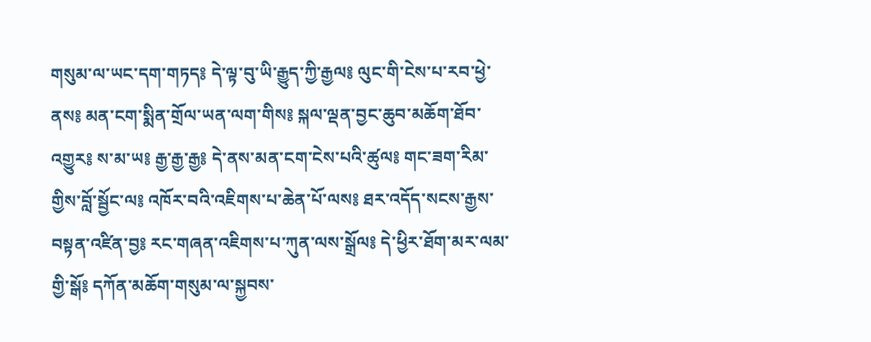གསུམ་ལ་ཡང་དག་གཏད༔ དེ་ལྟ་བུ་ཡི་རྒྱུད་ཀྱི་རྒྱལ༔ ལུང་གི་ངེས་པ་རབ་ཕྱེ་ནས༔ མན་ངག་སྨིན་གྲོལ་ཡན་ལག་གིས༔ སྐལ་ལྡན་བྱང་ཆུབ་མཆོག་ཐོབ་འགྱུར༔ ས་མ་ཡ༔ རྒྱ་རྒྱ་རྒྱ༔ དེ་ནས་མན་ངག་ངེས་པའི་ཚུལ༔ གང་ཟག་རིམ་གྱིས་བློ་སྦྱོང་ལ༔ འཁོར་བའི་འཇིགས་པ་ཆེན་པོ་ལས༔ ཐར་འདོད་སངས་རྒྱས་བསྟན་འཛིན་བྱ༔ རང་གཞན་འཇིགས་པ་ཀུན་ལས་སྒྲོལ༔ དེ་ཕྱིར་ཐོག་མར་ལམ་གྱི་སྒོ༔ དཀོན་མཆོག་གསུམ་ལ་སྐྱབས་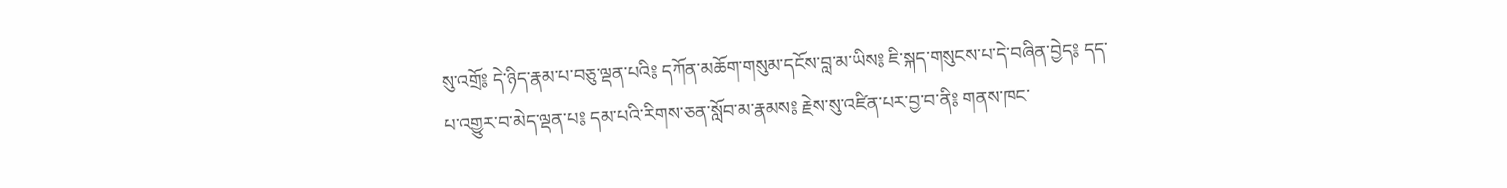སུ་འགྲོ༔ དེ་ཉིད་རྣམ་པ་བཅུ་ལྡན་པའི༔ དཀོན་མཆོག་གསུམ་དངོས་བླ་མ་ཡིས༔ ཇི་སྐད་གསུངས་པ་དེ་བཞིན་བྱེད༔ དད་པ་འགྱུར་བ་མེད་ལྡན་པ༔ དམ་པའི་རིགས་ཅན་སློབ་མ་རྣམས༔ རྗེས་སུ་འཛིན་པར་བྱ་བ་ནི༔ གནས་ཁང་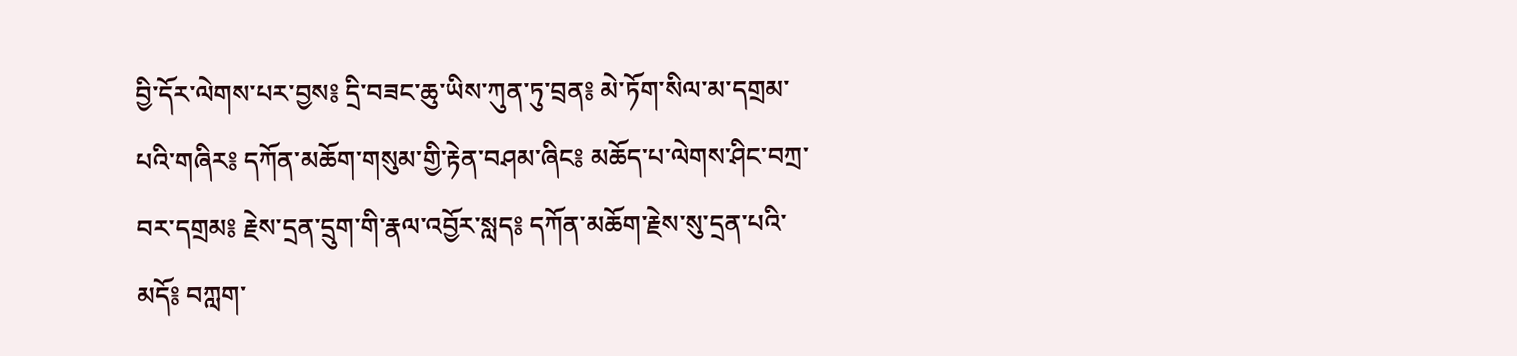བྱི་དོར་ལེགས་པར་བྱས༔ དྲི་བཟང་ཆུ་ཡིས་ཀུན་ཏུ་བྲན༔ མེ་ཏོག་སིལ་མ་དགྲམ་པའི་གཞིར༔ དཀོན་མཆོག་གསུམ་གྱི་རྟེན་བཤམ་ཞིང༔ མཆོད་པ་ལེགས་ཤིང་བཀྲ་བར་དགྲམ༔ རྗེས་དྲན་དྲུག་གི་རྣལ་འབྱོར་སླད༔ དཀོན་མཆོག་རྗེས་སུ་དྲན་པའི་མདོ༔ བཀླག་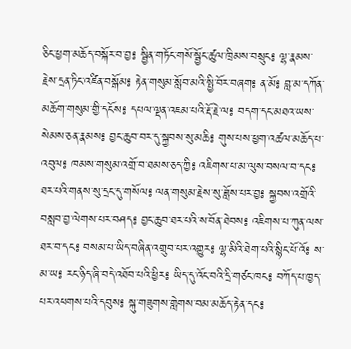ཅིང་ཕྱག་མཆོད་བསྐོར་བ་བྱ༔ སྦྱིན་གཏོང་གསོ་སྦྱོང་ཚུལ་ཁྲིམས་བསྲུང༔ ལྷ་རྣམས་རྗེས་དྲན་ཏིང་འཛིན་བསྒོམ༔ རྟེན་གསུམ་སློབ་མའི་སྤྱི་བོར་བཞག༔ ན་མོ༔ བླ་མ་དཀོན་མཆོག་གསུམ་གྱི་དངོས༔ དཔལ་ལྡན་འཇམ་པའི་རྡོ་རྗེ་ལ༔ བདག་དང་མཐའ་ཡས་སེམས་ཅན་རྣམས༔ བྱང་ཆུབ་བར་དུ་སྐྱབས་སུ་མཆི༔ གུས་པས་ཕྱག་འཚལ་མཆོད་པ་འབུལ༔ ཁམས་གསུམ་འགྲོ་བ་ཐམས་ཅད་ཀྱི༔ འཇིགས་པ་མ་ལུས་བསལ་བ་དང༔ ཐར་པའི་གནས་སུ་དྲང་དུ་གསོལ༔ ལན་གསུམ་རྗེས་སུ་ཟློས་པར་བྱ༔ སྐྱབས་འགྲོའི་བསླབ་བྱ་ལེགས་པར་བཤད༔ བྱང་ཆུབ་ཐར་པའི་ས་བོན་ཐེབས༔ འཇིགས་པ་ཀུན་ལས་ཐར་བ་དང༔ བསམ་པ་ཡིད་བཞིན་འགྲུབ་པར་འགྱུར༔ ལྷ་མིའི་ཐེག་པའི་སྙིང་པོ་འོ༔ ས་མ་ཡ༔ རང་ཉིད་ཞི་བདེ་འཐོབ་པའི་ཕྱིར༔ ཡིད་དུ་འོང་བའི་དྲི་གཙང་ཁང༔ བཀོད་པ་ཁྱད་པར་འཕགས་པའི་དབུས༔ སྐུ་གཟུགས་གླེགས་བམ་མཆོད་རྟེན་དང༔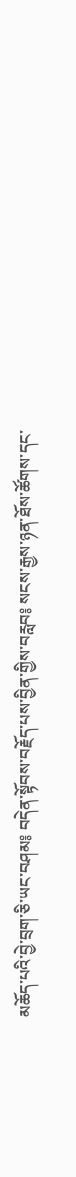མཆོད་པའི་བྱེ་བྲག་ཅི་ཡང་བཤམ༔ བདེན་སྟོབས་བརྗོད་པས་བྱིན་གྱིས་བརླབ༔ སངས་རྒྱས་ཉན་ཐོས་ཚོགས་དང་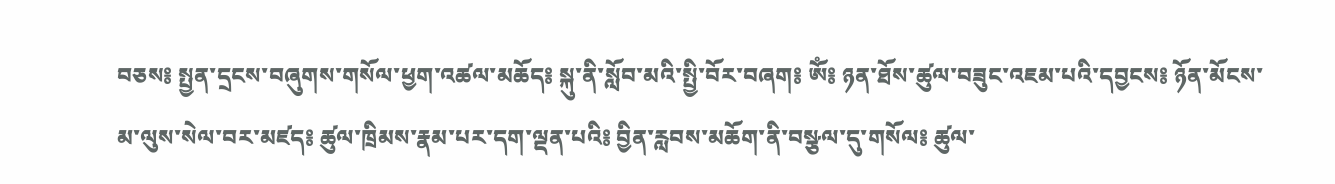བཅས༔ སྤྱན་དྲངས་བཞུགས་གསོལ་ཕྱག་འཚལ་མཆོད༔ སྐུ་ནི་སློབ་མའི་སྤྱི་བོར་བཞག༔ ཨོཾ༔ ཉན་ཐོས་ཚུལ་བཟུང་འཇམ་པའི་དབྱངས༔ ཉོན་མོངས་མ་ལུས་སེལ་བར་མཛད༔ ཚུལ་ཁྲིམས་རྣམ་པར་དག་ལྡན་པའི༔ བྱིན་རླབས་མཆོག་ནི་བསྩལ་དུ་གསོལ༔ ཚུལ་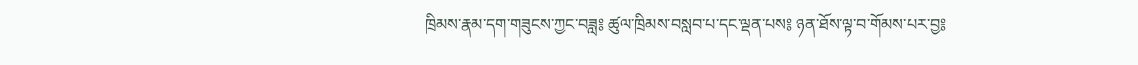ཁྲིམས་རྣམ་དག་གཟུངས་ཀྱང་བཟླ༔ ཚུལ་ཁྲིམས་བསླབ་པ་དང་ལྡན་པས༔ ཉན་ཐོས་ལྟ་བ་གོམས་པར་བྱ༔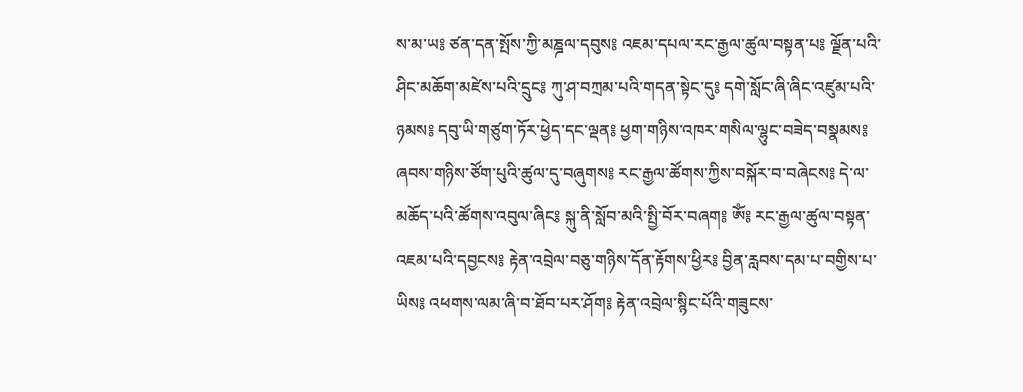ས་མ་ཡ༔ ཙན་དན་སྤོས་ཀྱི་མཎྜལ་དབུས༔ འཇམ་དཔལ་རང་རྒྱལ་ཚུལ་བསྟན་པ༔ ལྗོན་པའི་ཤིང་མཆོག་མཛེས་པའི་དྲུང༔ ཀུ་ཤ་བཀྲམ་པའི་གདན་སྟེང་དུ༔ དགེ་སློང་ཞི་ཞིང་འཛུམ་པའི་ཉམས༔ དབུ་ཡི་གཙུག་ཏོར་ཕྱེད་དང་ལྡན༔ ཕྱག་གཉིས་འཁར་གསིལ་ལྷུང་བཟེད་བསྣམས༔ ཞབས་གཉིས་ཙོག་པུའི་ཚུལ་དུ་བཞུགས༔ རང་རྒྱལ་ཚོགས་ཀྱིས་བསྐོར་བ་བཞེངས༔ དེ་ལ་མཆོད་པའི་ཚོགས་འབུལ་ཞིང༔ སྐུ་ནི་སློབ་མའི་སྤྱི་བོར་བཞག༔ ཨོཾ༔ རང་རྒྱལ་ཚུལ་བསྟན་འཇམ་པའི་དབྱངས༔ རྟེན་འབྲེལ་བཅུ་གཉིས་དོན་རྟོགས་ཕྱིར༔ བྱིན་རླབས་དམ་པ་བགྱིས་པ་ཡིས༔ འཕགས་ལམ་ཞི་བ་ཐོབ་པར་ཤོག༔ རྟེན་འབྲེལ་སྙིང་པོའི་གཟུངས་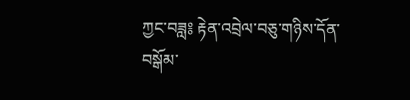ཀྱང་བཟླ༔ རྟེན་འབྲེལ་བཅུ་གཉིས་དོན་བསྒོམ་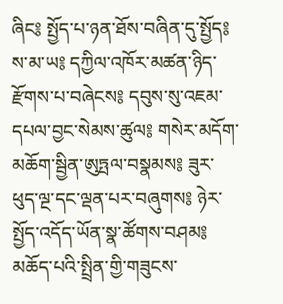ཞིང༔ སྤྱོད་པ་ཉན་ཐོས་བཞིན་དུ་སྤྱོད༔ ས་མ་ཡ༔ དཀྱིལ་འཁོར་མཚན་ཉིད་རྫོགས་པ་བཞེངས༔ དབུས་སུ་འཇམ་དཔལ་བྱང་སེམས་ཚུལ༔ གསེར་མདོག་མཆོག་སྦྱིན་ཨུཏྤལ་བསྣམས༔ ཟུར་ཕུད་ལྔ་དང་ལྡན་པར་བཞུགས༔ ཉེར་སྤྱོད་འདོད་ཡོན་སྣ་ཚོགས་བཤམ༔ མཆོད་པའི་སྤྲིན་གྱི་གཟུངས་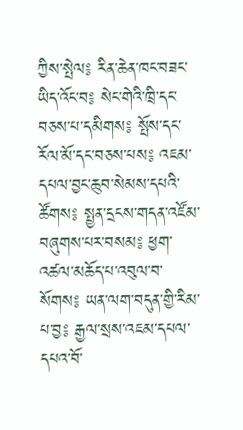ཀྱིས་སྤེལ༔ རིན་ཆེན་ཁང་བཟང་ཡིད་འོང་བ༔ སེང་གེའི་ཁྲི་དང་བཅས་པ་དམིགས༔ སྤོས་དང་རོལ་མོ་དང་བཅས་པས༔ འཇམ་དཔལ་བྱང་ཆུབ་སེམས་དཔའི་ཚོགས༔ སྤྱན་དྲངས་གདན་འཛོམ་བཞུགས་པར་བསམ༔ ཕྱག་འཚལ་མཆོད་པ་འབུལ་བ་སོགས༔ ཡན་ལག་བདུན་གྱི་རིམ་པ་བྱ༔ རྒྱལ་སྲས་འཇམ་དཔལ་དཔའ་བོ་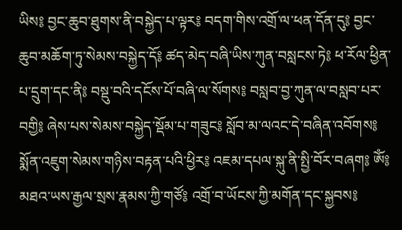ཡིས༔ བྱང་ཆུབ་ཐུགས་ནི་བསྐྱེད་པ་ལྟར༔ བདག་གིས་འགྲོ་ལ་ཕན་དོན་དུ༔ བྱང་ཆུབ་མཆོག་ཏུ་སེམས་བསྐྱེད་དོ༔ ཚད་མེད་བཞི་ཡིས་ཀུན་བསླངས་ཏེ༔ ཕ་རོལ་ཕྱིན་པ་དྲུག་དང་ནི༔ བསྡུ་བའི་དངོས་པོ་བཞི་ལ་སོགས༔ བསླབ་བྱ་ཀུན་ལ་བསླབ་པར་བགྱི༔ ཞེས་པས་སེམས་བསྐྱེད་སྡོམ་པ་གཟུང༔ སློབ་མ་ལའང་དེ་བཞིན་འབོགས༔ སྨོན་འཇུག་སེམས་གཉིས་བརྟན་པའི་ཕྱིར༔ འཇམ་དཔལ་སྐུ་ནི་སྤྱི་བོར་བཞག༔ ཨོཾ༔ མཐའ་ཡས་རྒྱལ་སྲས་རྣམས་ཀྱི་གཙོ༔ འགྲོ་བ་ཡོངས་ཀྱི་མགོན་དང་སྐྱབས༔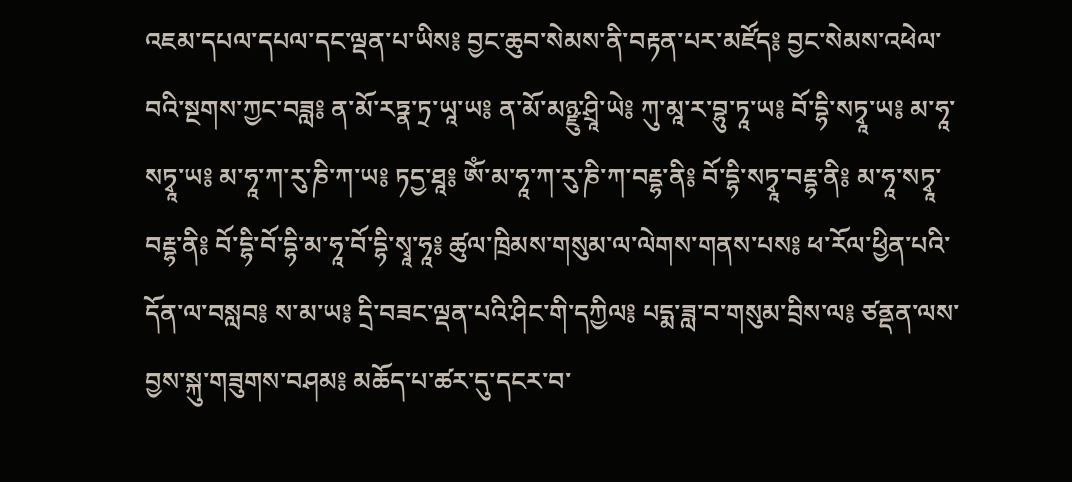འཇམ་དཔལ་དཔལ་དང་ལྡན་པ་ཡིས༔ བྱང་ཆུབ་སེམས་ནི་བརྟན་པར་མཛོད༔ བྱང་སེམས་འཕེལ་བའི་སྔགས་ཀྱང་བཟླ༔ ན་མོ་རཏྣ་ཏྲ་ཡཱ་ཡ༔ ན་མོ་མཉྫུ་ཤྲཱི་ཡེ༔ ཀུ་མཱ་ར་བྷུ་ཏཱ་ཡ༔ བོ་དྷི་སཏྭཱ་ཡ༔ མ་ཧཱ་སཏྭཱ་ཡ༔ མ་ཧཱ་ཀ་རུ་ཎི་ཀ་ཡ༔ ཏདྱ་ཐཱ༔ ཨོཾ་མ་ཧཱ་ཀ་རུ་ཎི་ཀ་བརྡྷ་ནི༔ བོ་དྷི་སཏྭཱ་བརྡྷ་ནི༔ མ་ཧཱ་སཏྭཱ་བརྡྷ་ནི༔ བོ་དྷི་བོ་དྷི་མ་ཧཱ་བོ་དྷི་སྭཱ་ཧཱ༔ ཚུལ་ཁྲིམས་གསུམ་ལ་ལེགས་གནས་པས༔ ཕ་རོལ་ཕྱིན་པའི་དོན་ལ་བསླབ༔ ས་མ་ཡ༔ དྲི་བཟང་ལྡན་པའི་ཤིང་གི་དཀྱིལ༔ པདྨ་ཟླ་བ་གསུམ་བྲིས་ལ༔ ཙནྡན་ལས་བྱས་སྐུ་གཟུགས་བཤམ༔ མཆོད་པ་ཚར་དུ་དངར་བ་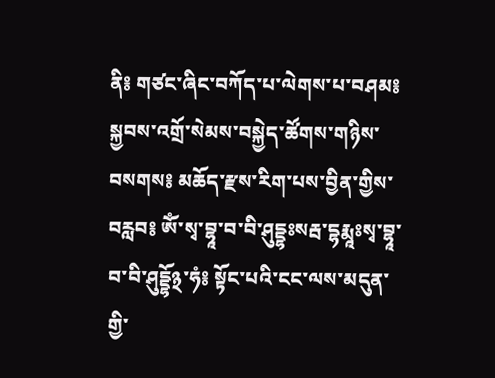ནི༔ གཙང་ཞིང་བཀོད་པ་ལེགས་པ་བཤམ༔ སྐྱབས་འགྲོ་སེམས་བསྐྱེད་ཚོགས་གཉིས་བསགས༔ མཆོད་རྫས་རིག་པས་བྱིན་གྱིས་བརླབ༔ ཨོཾ་སྭ་བྷཱ་བ་བི་ཤུདྡྷཿསརྦ་དྷརྨཱཿསྭ་བྷཱ་བ་བི་ཤུདྡྷོ྅་ཧཾ༔ སྟོང་པའི་ངང་ལས་མདུན་གྱི་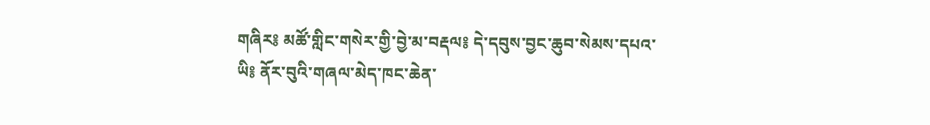གཞིར༔ མཚོ་གླིང་གསེར་གྱི་བྱེ་མ་བརྡལ༔ དེ་དབུས་བྱང་ཆུབ་སེམས་དཔའ་ཡི༔ ནོར་བུའི་གཞལ་མེད་ཁང་ཆེན་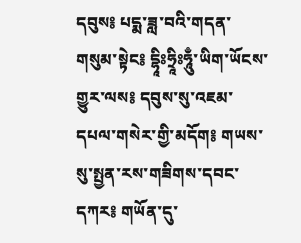དབུས༔ པདྨ་ཟླ་བའི་གདན་གསུམ་སྟེང༔ དྷཱིཿཧྲཱིཿཧཱུྃ་ཡིག་ཡོངས་གྱུར་ལས༔ དབུས་སུ་འཇམ་དཔལ་གསེར་གྱི་མདོག༔ གཡས་སུ་སྤྱན་རས་གཟིགས་དབང་དཀར༔ གཡོན་དུ་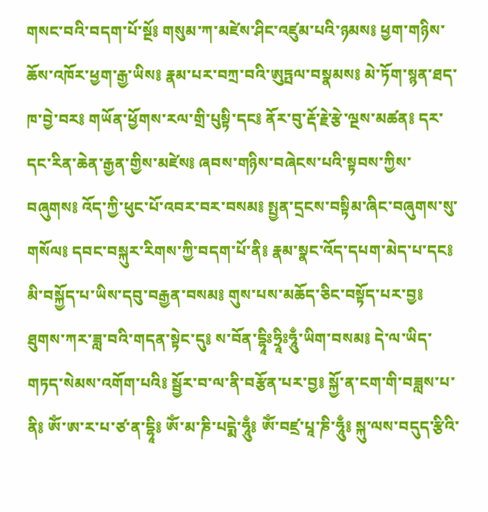གསང་བའི་བདག་པོ་སྔོ༔ གསུམ་ཀ་མཛེས་ཤིང་འཛུམ་པའི་ཉམས༔ ཕྱག་གཉིས་ཆོས་འཁོར་ཕྱག་རྒྱ་ཡིས༔ རྣམ་པར་བཀྲ་བའི་ཨུཏྤལ་བསྣམས༔ མེ་ཏོག་སྙན་ཐད་ཁ་བྱེ་བར༔ གཡོན་ཕྱོགས་རལ་གྲི་པུསྟི་དང༔ ནོར་བུ་རྡོ་རྗེ་རྩེ་ལྔས་མཚན༔ དར་དང་རིན་ཆེན་རྒྱན་གྱིས་མཛེས༔ ཞབས་གཉིས་བཞེངས་པའི་སྟབས་ཀྱིས་བཞུགས༔ འོད་ཀྱི་ཕུང་པོ་འབར་བར་བསམ༔ སྤྱན་དྲངས་བསྟིམ་ཞིང་བཞུགས་སུ་གསོལ༔ དབང་བསྐུར་རིགས་ཀྱི་བདག་པོ་ནི༔ རྣམ་སྣང་འོད་དཔག་མེད་པ་དང༔ མི་བསྐྱོད་པ་ཡིས་དབུ་བརྒྱན་བསམ༔ གུས་པས་མཆོད་ཅིང་བསྟོད་པར་བྱ༔ ཐུགས་ཀར་ཟླ་བའི་གདན་སྟེང་དུ༔ ས་བོན་དྷཱིཿཧྲཱིཿཧཱུྃ་ཡིག་བསམ༔ དེ་ལ་ཡིད་གཏད་སེམས་འགོག་པའི༔ སྦྱོར་བ་ལ་ནི་བརྩོན་པར་བྱ༔ སྐྱོ་ན་ངག་གི་བཟླས་པ་ནི༔ ཨོཾ་ཨ་ར་པ་ཙ་ན་དྷཱི༔ ཨོཾ་མ་ཎི་པདྨེ་ཧཱུྃ༔ ཨོཾ་བཛྲ་པཱ་ཎི་ཧཱུྃ༔ སྐུ་ལས་བདུད་རྩིའི་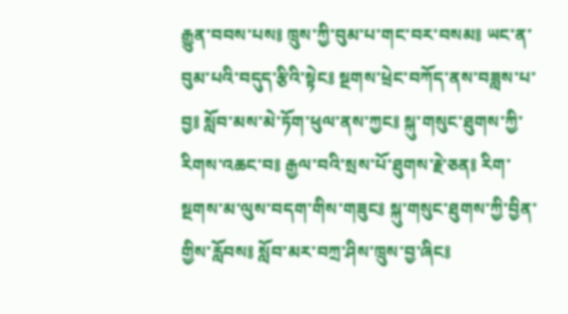རྒྱུན་བབས་པས༔ ཁྲུས་ཀྱི་བུམ་པ་གང་བར་བསམ༔ ཡང་ན་བུམ་པའི་བདུད་རྩིའི་སྟེང༔ སྔགས་ཕྲེང་བཀོད་ནས་བཟླས་པ་བྱ༔ སློབ་མས་མེ་ཏོག་ཕུལ་ནས་ཀྱང༔ སྐུ་གསུང་ཐུགས་ཀྱི་རིགས་འཆང་བ༔ རྒྱལ་བའི་སྲས་པོ་ཐུགས་རྗེ་ཅན༔ རིག་སྔགས་མ་ལུས་བདག་གིས་གཟུང༔ སྐུ་གསུང་ཐུགས་ཀྱི་བྱིན་གྱིས་རློབས༔ སློབ་མར་བཀྲ་ཤིས་ཁྲུས་བྱ་ཞིང༔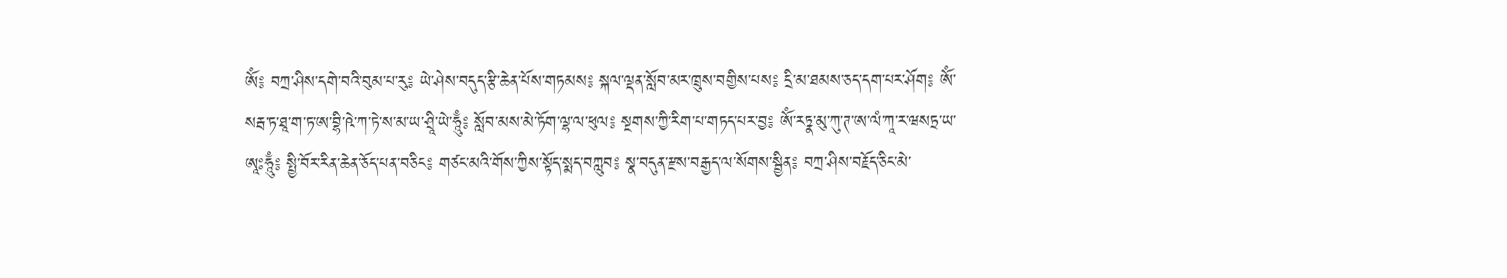ཨོཾ༔ བཀྲ་ཤིས་དགེ་བའི་བུམ་པ་རུ༔ ཡེ་ཤེས་བདུད་རྩི་ཆེན་པོས་གཏམས༔ སྐལ་ལྡན་སློབ་མར་ཁྲུས་བགྱིས་པས༔ དྲི་མ་ཐམས་ཅད་དག་པར་ཤོག༔ ཨོཾ་སརྦ་ཏ་ཐཱ་ག་ཏ་ཨ་བྷི་ཥེ་ཀ་ཏེ་ས་མ་ཡ་ཤྲཱི་ཡེ་ཧཱུྃ༔ སློབ་མས་མེ་ཏོག་ལྷ་ལ་ཕུལ༔ སྔགས་ཀྱི་རིག་པ་གཏད་པར་བྱ༔ ཨོཾ་རཏྣ་མུ་ཀུ་ཊ་ཨ་ལཾ་ཀཱ་ར་ཝསཏྲ་ཡ་ཨཱཿཧཱུྃ༔ སྤྱི་བོར་རིན་ཆེན་ཅོད་པན་བཅིང༔ གཙང་མའི་གོས་ཀྱིས་སྟོད་སྨད་བཀླུབ༔ སྣ་བདུན་རྫས་བརྒྱད་ལ་སོགས་སྦྱིན༔ བཀྲ་ཤིས་བརྗོད་ཅིང་མེ་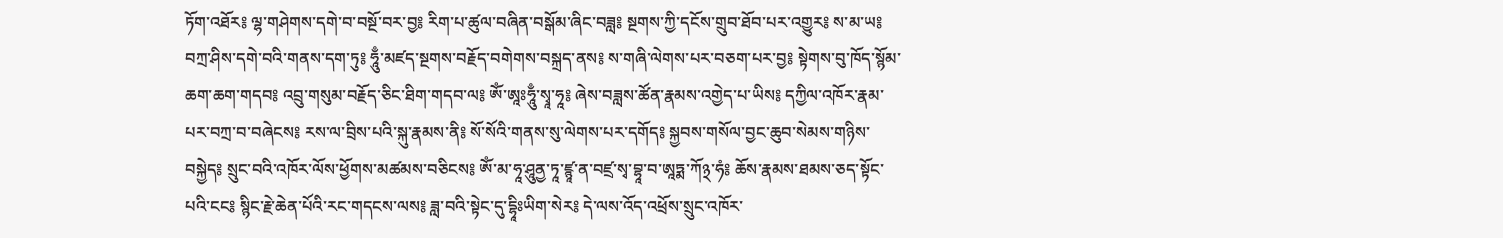ཏོག་འཐོར༔ ལྷ་གཤེགས་དགེ་བ་བསྔོ་བར་བྱ༔ རིག་པ་ཚུལ་བཞིན་བསྒོམ་ཞིང་བཟླ༔ སྔགས་ཀྱི་དངོས་གྲུབ་ཐོབ་པར་འགྱུར༔ ས་མ་ཡ༔ བཀྲ་ཤིས་དགེ་བའི་གནས་དག་ཏུ༔ ཧཱུྃ་མཛད་སྔགས་བརྗོད་བགེགས་བསྐྲད་ནས༔ ས་གཞི་ལེགས་པར་བཅག་པར་བྱ༔ སྟེགས་བུ་ཁོད་སྙོམ་ཆག་ཆག་གདབ༔ འབྲུ་གསུམ་བརྗོད་ཅིང་ཐིག་གདབ་ལ༔ ཨོཾ་ཨཱཿཧཱུྃ་སྭཱ་ཧཱ༔ ཞེས་བཟླས་ཚོན་རྣམས་འགྱེད་པ་ཡིས༔ དཀྱིལ་འཁོར་རྣམ་པར་བཀྲ་བ་བཞེངས༔ རས་ལ་བྲིས་པའི་སྐུ་རྣམས་ནི༔ སོ་སོའི་གནས་སུ་ལེགས་པར་དགོད༔ སྐྱབས་གསོལ་བྱང་ཆུབ་སེམས་གཉིས་བསྐྱེད༔ སྲུང་བའི་འཁོར་ལོས་ཕྱོགས་མཚམས་བཅིངས༔ ཨོཾ་མ་ཧཱ་ཤཱུནྱ་ཏཱ་ཛྙཱ་ན་བཛྲ་སྭ་བྷཱ་བ་ཨཱཏྨ་ཀོ྅་ཧཾ༔ ཆོས་རྣམས་ཐམས་ཅད་སྟོང་པའི་ངང༔ སྙིང་རྗེ་ཆེན་པོའི་རང་གདངས་ལས༔ ཟླ་བའི་སྟེང་དུ་དྷཱིཿཡིག་སེར༔ དེ་ལས་འོད་འཕྲོས་སྲུང་འཁོར་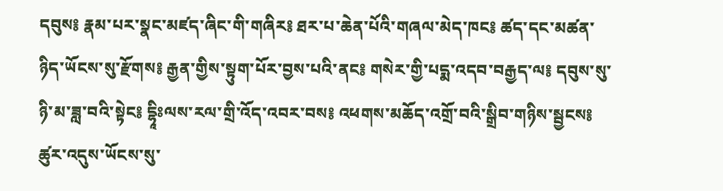དབུས༔ རྣམ་པར་སྣང་མཛད་ཞིང་གི་གཞིར༔ ཐར་པ་ཆེན་པོའི་གཞལ་མེད་ཁང༔ ཚད་དང་མཚན་ཉིད་ཡོངས་སུ་རྫོགས༔ རྒྱན་གྱིས་སྟུག་པོར་བྱས་པའི་ནང༔ གསེར་གྱི་པདྨ་འདབ་བརྒྱད་ལ༔ དབུས་སུ་ཉི་མ་ཟླ་བའི་སྟེང༔ དྷཱིཿལས་རལ་གྲི་འོད་འབར་བས༔ འཕགས་མཆོད་འགྲོ་བའི་སྒྲིབ་གཉིས་སྦྱངས༔ ཚུར་འདུས་ཡོངས་སུ་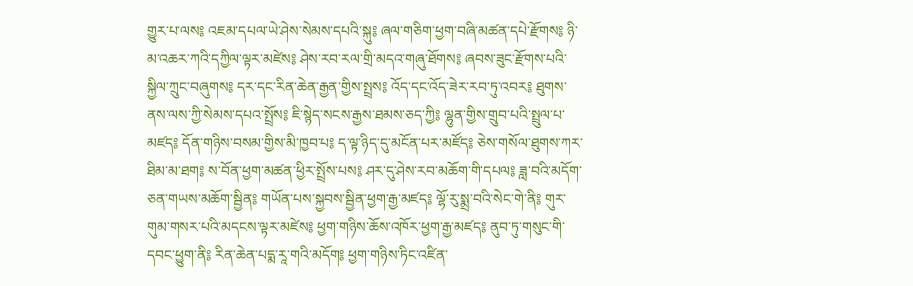གྱུར་པ་ལས༔ འཇམ་དཔལ་ཡེ་ཤེས་སེམས་དཔའི་སྐུ༔ ཞལ་གཅིག་ཕྱག་བཞི་མཚན་དཔེ་རྫོགས༔ ཉི་མ་འཆར་ཀའི་དཀྱིལ་ལྟར་མཛེས༔ ཤེས་རབ་རལ་གྲི་མདའ་གཞུ་ཐོགས༔ ཞབས་ཟུང་རྫོགས་པའི་སྐྱིལ་ཀྲུང་བཞུགས༔ དར་དང་རིན་ཆེན་རྒྱན་གྱིས་སྤྲས༔ འོད་དང་འོད་ཟེར་རབ་ཏུ་འབར༔ ཐུགས་ནས་ལས་ཀྱི་སེམས་དཔའ་སྤྲོས༔ ཇི་སྙེད་སངས་རྒྱས་ཐམས་ཅད་ཀྱི༔ ལྷུན་གྱིས་གྲུབ་པའི་སྤྲུལ་པ་མཛད༔ དོན་གཉིས་བསམ་གྱིས་མི་ཁྱབ་པ༔ ད་ལྟ་ཉིད་དུ་མངོན་པར་མཛོད༔ ཅེས་གསོལ་ཐུགས་ཀར་ཐིམ་མ་ཐག༔ ས་བོན་ཕྱག་མཚན་ཕྱིར་སྤྲོས་པས༔ ཤར་དུ་ཤེས་རབ་མཆོག་གི་དཔལ༔ ཟླ་བའི་མདོག་ཅན་གཡས་མཆོག་སྦྱིན༔ གཡོན་པས་སྐྱབས་སྦྱིན་ཕྱག་རྒྱ་མཛད༔ ལྷོ་རུ་སྨྲ་བའི་སེང་གེ་ནི༔ གུར་གུམ་གསར་པའི་མདངས་ལྟར་མཛེས༔ ཕྱག་གཉིས་ཆོས་འཁོར་ཕྱག་རྒྱ་མཛད༔ ནུབ་ཏུ་གསུང་གི་དབང་ཕྱུག་ནི༔ རིན་ཆེན་པདྨ་རཱ་གའི་མདོག༔ ཕྱག་གཉིས་ཏིང་འཛིན་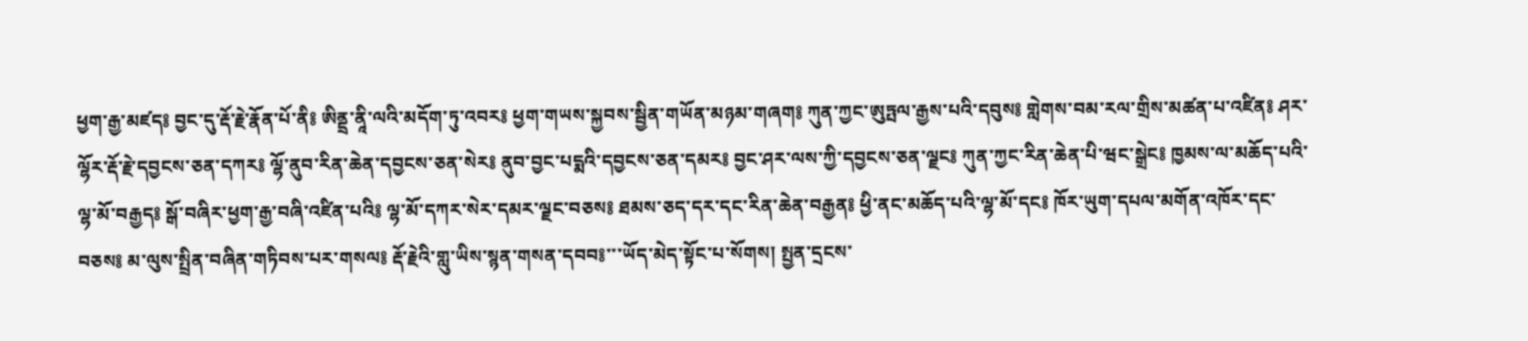ཕྱག་རྒྱ་མཛད༔ བྱང་དུ་རྡོ་རྗེ་རྣོན་པོ་ནི༔ ཨིནྡྲ་ནཱི་ལའི་མདོག་ཏུ་འབར༔ ཕྱག་གཡས་སྐྱབས་སྦྱིན་གཡོན་མཉམ་གཞག༔ ཀུན་ཀྱང་ཨུཏྤལ་རྒྱས་པའི་དབུས༔ གླེགས་བམ་རལ་གྲིས་མཚན་པ་འཛིན༔ ཤར་ལྷོར་རྡོ་རྗེ་དབྱངས་ཅན་དཀར༔ ལྷོ་ནུབ་རིན་ཆེན་དབྱངས་ཅན་སེར༔ ནུབ་བྱང་པདྨའི་དབྱངས་ཅན་དམར༔ བྱང་ཤར་ལས་ཀྱི་དབྱངས་ཅན་ལྗང༔ ཀུན་ཀྱང་རིན་ཆེན་པི་ཝང་སྒྲེང༔ ཁྱམས་ལ་མཆོད་པའི་ལྷ་མོ་བརྒྱད༔ སྒོ་བཞིར་ཕྱག་རྒྱ་བཞི་འཛིན་པའི༔ ལྷ་མོ་དཀར་སེར་དམར་ལྗང་བཅས༔ ཐམས་ཅད་དར་དང་རིན་ཆེན་བརྒྱན༔ ཕྱི་ནང་མཆོད་པའི་ལྷ་མོ་དང༔ ཁོར་ཡུག་དཔལ་མགོན་འཁོར་དང་བཅས༔ མ་ལུས་སྤྲིན་བཞིན་གཏིབས་པར་གསལ༔ རྡོ་རྗེའི་གླུ་ཡིས་སྙན་གསན་དབབ༔་་་ཡོད་མེད་སྟོང་པ་སོགས། སྤྱན་དྲངས་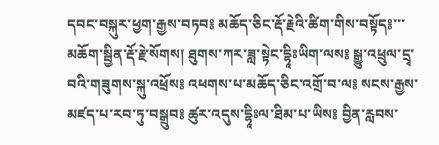དབང་བསྐུར་ཕྱག་རྒྱས་བཏབ༔ མཆོད་ཅིང་རྡོ་རྗེའི་ཚིག་གིས་བསྟོད༔་་་མཆོག་སྦྱིན་རྡོ་རྗེ་སོགས། ཐུགས་ཀར་ཟླ་སྟེང་དྷཱིཿཡིག་ལས༔ སྒྱུ་འཕྲུལ་དྲྭ་བའི་གཟུགས་སྐུ་འཕྲོས༔ འཕགས་པ་མཆོད་ཅིང་འགྲོ་བ་ལ༔ སངས་རྒྱས་མཛད་པ་རབ་ཏུ་བསྒྲུབ༔ ཚུར་འདུས་དྷཱིཿལ་ཐིམ་པ་ཡིས༔ བྱིན་རླབས་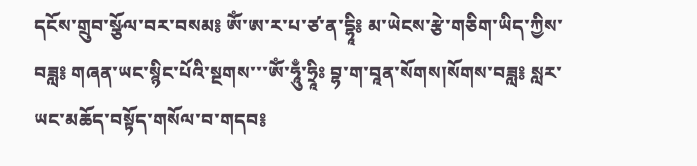དངོས་གྲུབ་སྩོལ་བར་བསམ༔ ཨོཾ་ཨ་ར་པ་ཙ་ན་དྷཱི༔ མ་ཡེངས་རྩེ་གཅིག་ཡིད་ཀྱིས་བཟླ༔ གཞན་ཡང་སྙིང་པོའི་སྔགས་་་ཨོཾ་ཧཱུྃ་ཧྲཱིཿ བྷ་ག་བཱན་སོགས།སོགས་བཟླ༔ སླར་ཡང་མཆོད་བསྟོད་གསོལ་བ་གདབ༔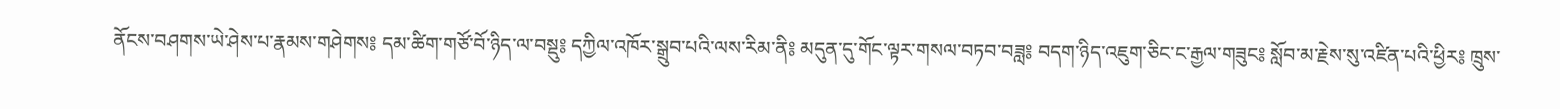ནོངས་བཤགས་ཡེ་ཤེས་པ་རྣམས་གཤེགས༔ དམ་ཚིག་གཙོ་བོ་ཉིད་ལ་བསྡུ༔ དཀྱིལ་འཁོར་སྒྲུབ་པའི་ལས་རིམ་ནི༔ མདུན་དུ་གོང་ལྟར་གསལ་བཏབ་བཟླ༔ བདག་ཉིད་འཇུག་ཅིང་ང་རྒྱལ་གཟུང༔ སློབ་མ་རྗེས་སུ་འཛིན་པའི་ཕྱིར༔ ཁྲུས་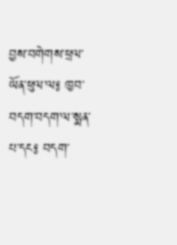བྱས་བགེགས་ཕྲལ་ཡོན་ཕུལ་ལ༔ ཁྱབ་བདག་བདག་ལ་སྨན་པ་དང༔ བདག་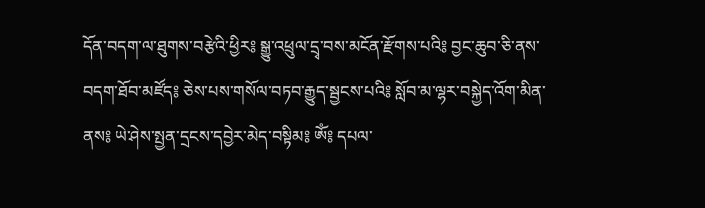དོན་བདག་ལ་ཐུགས་བརྩེའི་ཕྱིར༔ སྒྱུ་འཕྲུལ་དྲྭ་བས་མངོན་རྫོགས་པའི༔ བྱང་ཆུབ་ཅི་ནས་བདག་ཐོབ་མཛོད༔ ཅེས་པས་གསོལ་བཏབ་རྒྱུད་སྦྱངས་པའི༔ སློབ་མ་ལྷར་བསྐྱེད་འོག་མིན་ནས༔ ཡེ་ཤེས་སྤྱན་དྲངས་དབྱེར་མེད་བསྟིམ༔ ཨོཾ༔ དཔལ་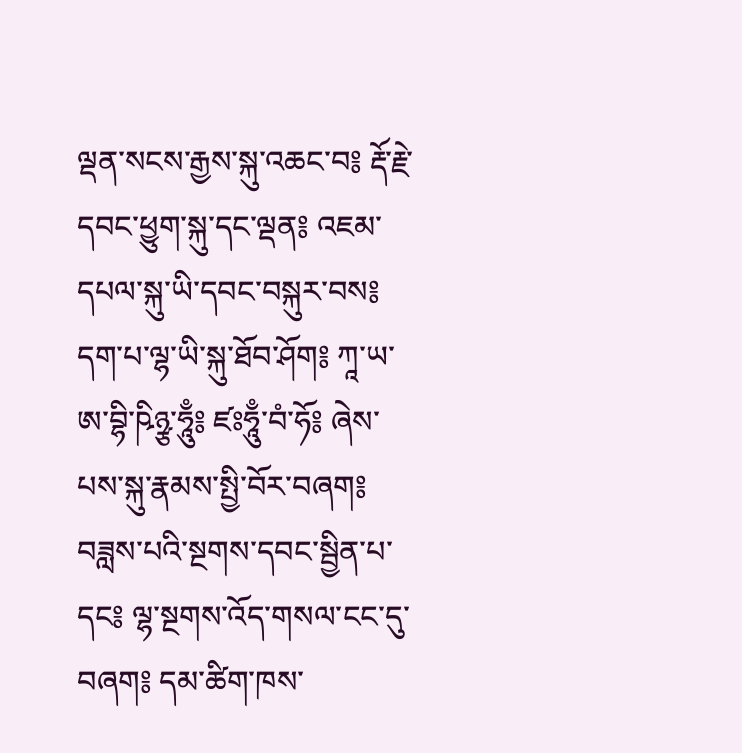ལྡན་སངས་རྒྱས་སྐུ་འཆང་བ༔ རྡོ་རྗེ་དབང་ཕྱུག་སྐུ་དང་ལྡན༔ འཇམ་དཔལ་སྐུ་ཡི་དབང་བསྐུར་བས༔ དག་པ་ལྷ་ཡི་སྐུ་ཐོབ་ཤོག༔ ཀཱ་ཡ་ཨ་བྷི་ཥིཉྩ་ཧཱུྃ༔ ཛཿཧཱུྃ་བཾ་ཧོ༔ ཞེས་པས་སྐུ་རྣམས་སྤྱི་བོར་བཞག༔ བཟླས་པའི་སྔགས་དབང་སྦྱིན་པ་དང༔ ལྷ་སྔགས་འོད་གསལ་ངང་དུ་བཞག༔ དམ་ཚིག་ཁས་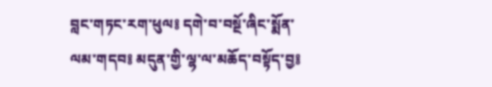བླང་གཏང་རག་ཕུལ༔ དགེ་བ་བསྔོ་ཞིང་སྨོན་ལམ་གདབ༔ མདུན་གྱི་ལྷ་ལ་མཆོད་བསྟོད་བྱ༔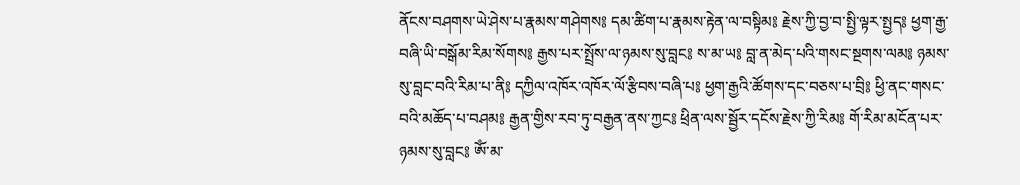ནོངས་བཤགས་ཡེ་ཤེས་པ་རྣམས་གཤེགས༔ དམ་ཚིག་པ་རྣམས་རྟེན་ལ་བསྟིམ༔ རྗེས་ཀྱི་བྱ་བ་སྤྱི་ལྟར་སྤྱད༔ ཕྱག་རྒྱ་བཞི་ཡི་བསྒོམ་རིམ་སོགས༔ རྒྱས་པར་སྤྲོས་ལ་ཉམས་སུ་བླང༔ ས་མ་ཡ༔ བླ་ན་མེད་པའི་གསང་སྔགས་ལམ༔ ཉམས་སུ་བླང་བའི་རིམ་པ་ནི༔ དཀྱིལ་འཁོར་འཁོར་ལོ་རྩིབས་བཞི་པ༔ ཕྱག་རྒྱའི་ཚོགས་དང་བཅས་པ་བྲི༔ ཕྱི་ནང་གསང་བའི་མཆོད་པ་བཤམ༔ རྒྱན་གྱིས་རབ་ཏུ་བརྒྱན་ནས་ཀྱང༔ ཕྲིན་ལས་སྦྱོར་དངོས་རྗེས་ཀྱི་རིམ༔ གོ་རིམ་མངོན་པར་ཉམས་སུ་བླང༔ ཨོཾ་མ་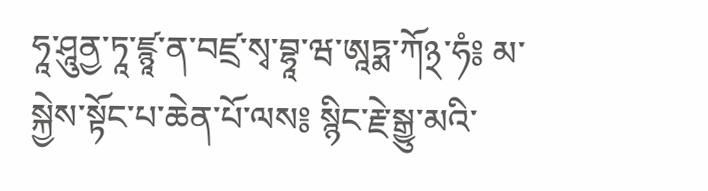ཧཱ་ཤཱུནྱ་ཏཱ་ཛྙཱ་ན་བཛྲ་སྭ་བྷཱ་ཝ་ཨཱཏྨ་ཀོ྅་ཧཾ༔ མ་སྐྱེས་སྟོང་པ་ཆེན་པོ་ལས༔ སྙིང་རྗེ་སྒྱུ་མའི་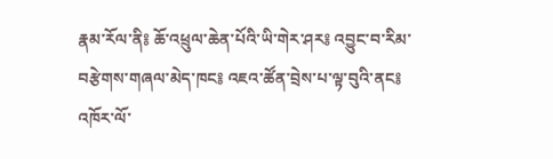རྣམ་རོལ་ནི༔ ཆོ་འཕྲུལ་ཆེན་པོའི་ཡི་གེར་ཤར༔ འབྱུང་བ་རིམ་བརྩེགས་གཞལ་མེད་ཁང༔ འཇའ་ཚོན་བྲེས་པ་ལྟ་བུའི་ནང༔ འཁོར་ལོ་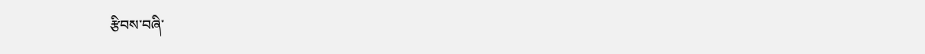རྩིབས་བཞི་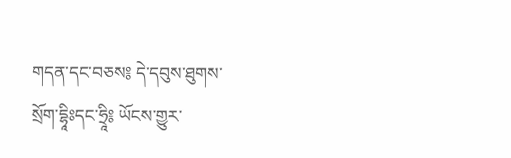གདན་དང་བཅས༔ དེ་དབུས་ཐུགས་སྲོག་དྷཱིཿདང་ཧྲཱི༔ ཡོངས་གྱུར་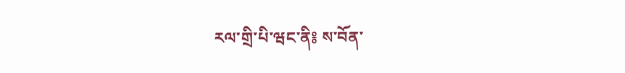རལ་གྲི་པི་ཝང་ནི༔ ས་བོན་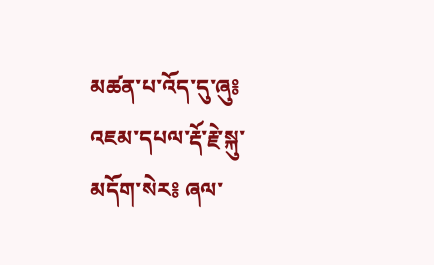མཚན་པ་འོད་དུ་ཞུ༔ འཇམ་དཔལ་རྡོ་རྗེ་སྐུ་མདོག་སེར༔ ཞལ་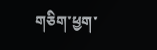གཅིག་ཕྱག་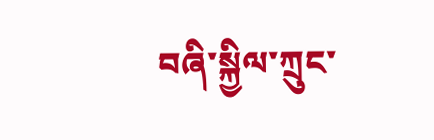བཞི་སྐྱིལ་ཀྲུང་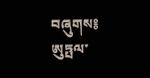བཞུགས༔ ཨུཏྤལ་